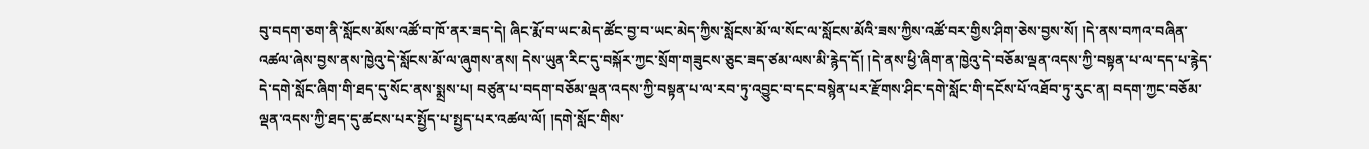བུ་བདག་ཅག་ནི་སློངས་མོས་འཚོ་བ་ཁོ་ནར་ཟད་དེ། ཞིང་རྨོ་བ་ཡང་མེད་ཚོང་བྱ་བ་ཡང་མེད་ཀྱིས་སློངས་མོ་ལ་སོང་ལ་སློངས་མོའི་ཟས་ཀྱིས་འཚོ་བར་གྱིས་ཤིག་ཅེས་བྱས་སོ། །དེ་ནས་བཀའ་བཞིན་འཚལ་ཞེས་བྱས་ནས་ཁྱེའུ་དེ་སློངས་མོ་ལ་ཞུགས་ནས། དེས་ཡུན་རིང་དུ་བསྐོར་ཀྱང་སྲོག་གཟུངས་ཅུང་ཟད་ཙམ་ལས་མི་རྙེད་དོ། །དེ་ནས་ཕྱི་ཞིག་ན་ཁྱེའུ་དེ་བཅོམ་ལྡན་འདས་ཀྱི་བསྟན་པ་ལ་དད་པ་རྙེད་དེ་དགེ་སློང་ཞིག་གི་ཐད་དུ་སོང་ནས་སྨྲས་པ། བཙུན་པ་བདག་བཅོམ་ལྡན་འདས་ཀྱི་བསྟན་པ་ལ་རབ་ཏུ་འབྱུང་བ་དང་བསྙེན་པར་རྫོགས་ཤིང་དགེ་སློང་གི་དངོས་པོ་འཐོབ་ཏུ་རུང་ན། བདག་ཀྱང་བཅོམ་ལྡན་འདས་ཀྱི་ཐད་དུ་ཚངས་པར་སྤྱོད་པ་སྤྱད་པར་འཚལ་ལོ། །དགེ་སློང་གིས་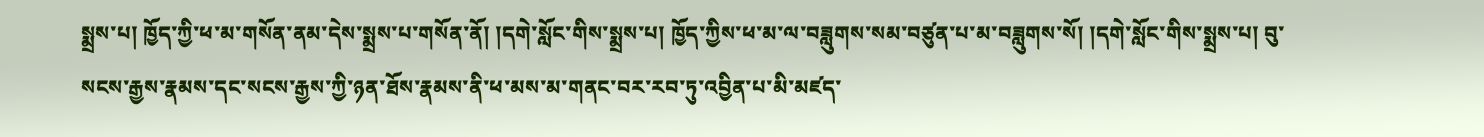སྨྲས་པ། ཁྱོད་ཀྱི་ཕ་མ་གསོན་ནམ་དེས་སྨྲས་པ་གསོན་ནོ། །དགེ་སློང་གིས་སྨྲས་པ། ཁྱོད་ཀྱིས་ཕ་མ་ལ་བཟླུགས་སམ་བཙུན་པ་མ་བཟླུགས་སོ། །དགེ་སློང་གིས་སྨྲས་པ། བུ་སངས་རྒྱས་རྣམས་དང་སངས་རྒྱས་ཀྱི་ཉན་ཐོས་རྣམས་ནི་ཕ་མས་མ་གནང་བར་རབ་ཏུ་འབྱིན་པ་མི་མཛད་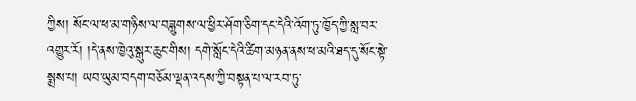ཀྱིས། སོང་ལ་ཕ་མ་གཉིས་ལ་བཟླུགས་ལ་ཕྱིར་ཤོག་ཅིག་དང་དེའི་འོག་ཏུ་ཁྱོད་ཀྱི་སླ་བར་འགྱུར་རོ། །དེ་ནས་ཁྱེའུ་སྒུར་ཆུང་གིས། དགེ་སློང་དེའི་ཚིག་མཉན་ནས་ཕ་མའི་ཐད་དུ་སོང་སྟེ་སྨྲས་པ། ཡབ་ཡུམ་བདག་བཅོམ་ལྡན་འདས་ཀྱི་བསྟན་པ་ལ་རབ་ཏུ་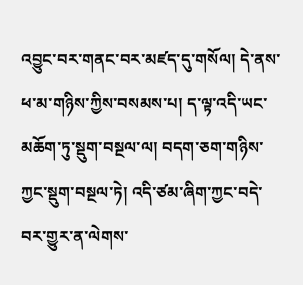འབྱུང་བར་གནང་བར་མཛད་དུ་གསོལ། དེ་ནས་ཕ་མ་གཉིས་ཀྱིས་བསམས་པ། ད་ལྟ་འདི་ཡང་མཆོག་ཏུ་སྡུག་བསྔལ་ལ། བདག་ཅག་གཉིས་ཀྱང་སྡུག་བསྔལ་ཏེ། འདི་ཙམ་ཞིག་ཀྱང་བདེ་བར་གྱུར་ན་ལེགས་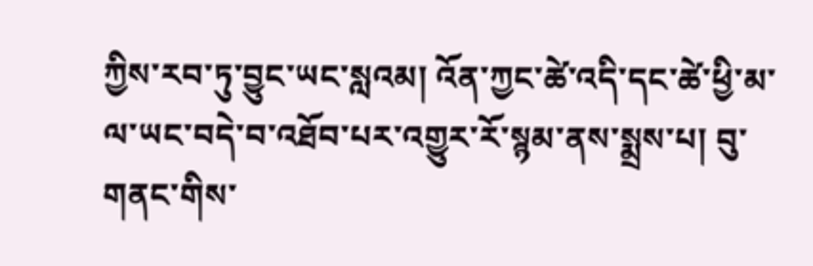ཀྱིས་རབ་ཏུ་བྱུང་ཡང་སླའམ། འོན་ཀྱང་ཚེ་འདི་དང་ཚེ་ཕྱི་མ་ལ་ཡང་བདེ་བ་འཐོབ་པར་འགྱུར་རོ་སྙམ་ནས་སྨྲས་པ། བུ་གནང་གིས་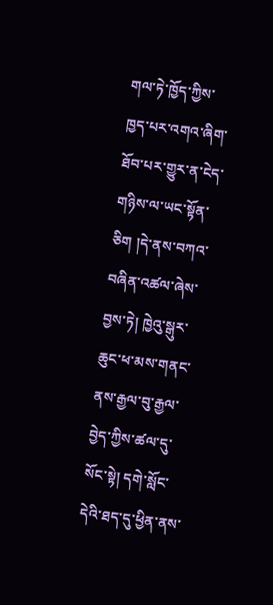གལ་ཏེ་ཁྱོད་ཀྱིས་ཁྱད་པར་འགའ་ཞིག་ཐོབ་པར་གྱུར་ན་ངེད་གཉིས་ལ་ཡང་སྟོན་ཅིག །དེ་ནས་བཀའ་བཞིན་འཚལ་ཞེས་བྱས་ཏེ། ཁྱེའུ་སྒུར་ཆུང་ཕ་མས་གནང་ནས་རྒྱལ་བུ་རྒྱལ་བྱེད་ཀྱིས་ཚལ་དུ་སོང་སྟེ། དགེ་སློང་དེའི་ཐད་དུ་ཕྱིན་ནས་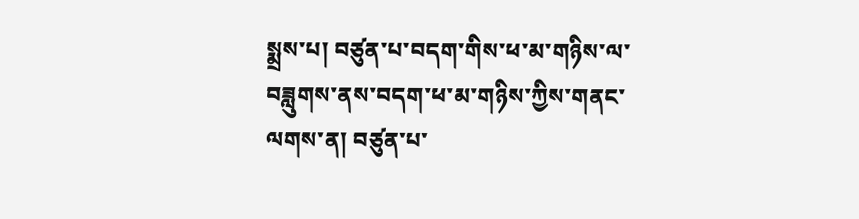སྨྲས་པ། བཙུན་པ་བདག་གིས་ཕ་མ་གཉིས་ལ་བཟླུགས་ནས་བདག་ཕ་མ་གཉིས་ཀྱིས་གནང་ལགས་ན། བཙུན་པ་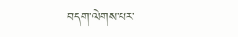བདག་ལེགས་པར་